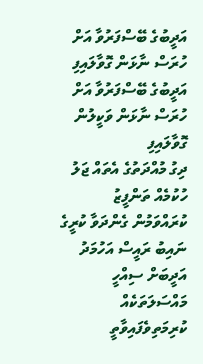އަދީބުގެ ބޭސްފަރުވާ އަށް ހުރަސް ނާޅަން ގޮވާލައިފި
އަދީބުގެ ބޭސްފަރުވާ އަށް ހުރަސް ނާޅަން ވަކީލުން ގޮވާލައިފި
ދިގު މުއްދަތުގެ އެތައް ޖަލު ހުކުމެއް ތަންފީޒު ކުރައްވަމުން ގެންދަވާ ކުރީގެ ނައިބު ރައީސް އަހުމަދު އަދީބަށް ސިއްހީ މައްސަލަތަކެއް ކުރިމަތިވެފައިވާތީ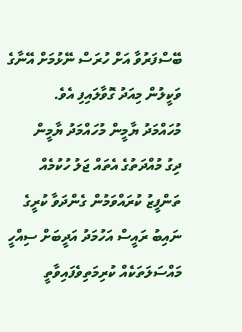ބޭސްފަރުވާ އަށް ހުރަސް ނޭޅުމަށް އޭނާގެ ވަކީލުން މިއަދު ގޮވާލައިފި އެވެ.
މުހައްމަދު ޔާމީން މުހައްމަދު ޔާމީން
ދިގު މުއްދަތުގެ އެތައް ޖަލު ހުކުމެއް ތަންފީޒު ކުރައްވަމުން ގެންދަވާ ކުރީގެ ނައިބު ރައީސް އަހުމަދު އަދީބަށް ސިއްހީ މައްސަލަތަކެއް ކުރިމަތިވެފައިވާތީ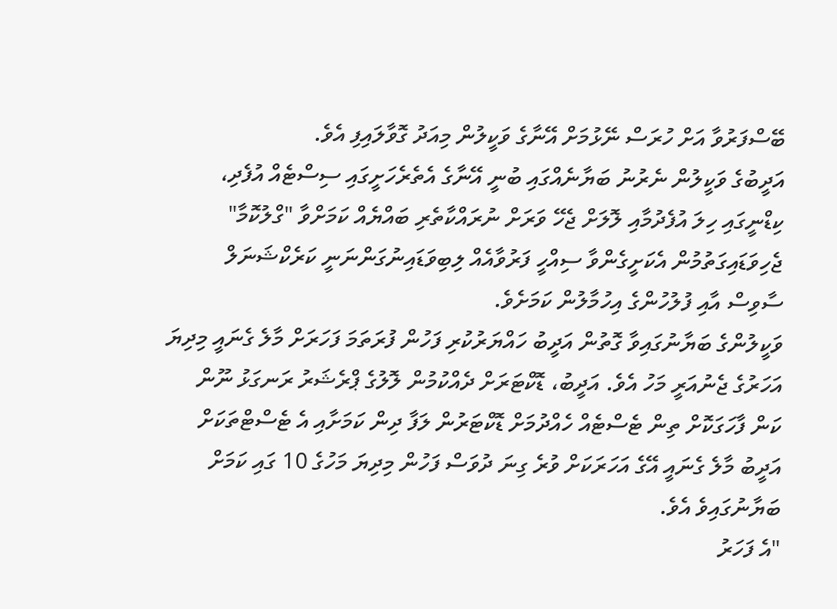ބޭސްފަރުވާ އަށް ހުރަސް ނޭޅުމަށް އޭނާގެ ވަކީލުން މިއަދު ގޮވާލައިފި އެވެ.
އަދީބުގެ ވަކީލުން ނެރުނު ބަޔާނެއްގައި ބުނީ އޭނާގެ އެތެރެހަށީގައި ސިސްޓެއް އުފެދި، ކިޑްނީގައި ހިލަ އުފެދުމާއި ލޮލަށް ޖެހޭ ވަރަށް ނުރައްކާތެރި ބައްޔެއް ކަމަށްވާ "ގްލުކޮމާ" ޖެހިވަޑައިގަތުމުން އެކަށީގެންވާ ސިއްހީ ފަރުވާއެއް ލިބިވަޑައިނުގަންނަނީ ކަރެކްޝަނަލް ސާވިސް އާއި ފުލުހުންގެ އިހުމާލުން ކަމަށެވެ.
ވަކީލުންގެ ބަޔާނުގައިވާ ގޮތުން އަދީބު ހައްޔަރުކުރި ފަހުން ފުރަތަމަ ފަހަރަށް މާލެ ގެނައީ މިދިޔަ އަހަރުގެ ޖެނުއަރީ މަހު އެވެ. އަދީބު، ޑޮކްޓަރަށް ދެއްކުމުން ލޮލުގެ ޕްރެޝަރު ރަނގަޅު ނޫން ކަން ފާހަގަކޮށް ތިން ޓެސްޓެއް ހެއްދުމަށް ޑޮކްޓަރުން ލަފާ ދިން ކަމަށާއި އެ ޓެސްޓްތަކަށް އަދީބު މާލެ ގެނައީ އޭގެ އަހަރަކަށް ވުރެ ގިނަ ދުވަސް ފަހުން މިދިޔަ މަހުގެ 10 ގައި ކަމަށް ބަޔާނުގައިވެ އެވެ.
"އެ ފަހަރު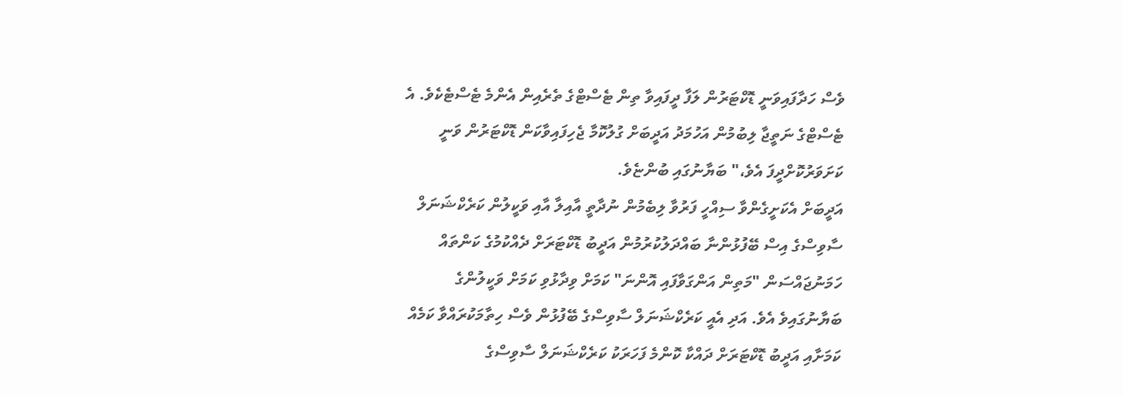ވެސް ހަދާފައިވަނީ ޑޮކްޓަރުން ލަފާ ދީފައިވާ ތިން ޓެސްޓްގެ ތެރެއިން އެންމެ ޓެސްޓެކެވެ. އެ ޓެސްޓްގެ ނަތީޖާ ލިބުމުން އަހުމަދު އަދީބަށް ގުލުކޮމާ ޖެހިފައިވާކަން ޑޮކްޓަރުން ވަނީ ކަށަވަރުކޮށްދީފަ އެވެ،" ބަޔާނުގައި ބުންޏެވެ.
އަދީބަށް އެކަށީގެންވާ ސިއްހީ ފަރުވާ ލިބެމުން ނުދާތީ އާއިލާ އާއި ވަކީލުން ކަރެކްޝަނަލް ސާވިސްގެ އިސް ބޭފުޅުންނާ ބައްދަލުކުރުމުން އަދީބު ޑޮކްޓަރަށް ދެއްކުމުގެ ކަންތައް ހަމަނުޖައްސަން "މަތިން އަންގަވާފައި އޮންނަ" ކަމަށް ވިދާޅުވި ކަމަށް ވަކީލުންގެ ބަޔާނުގައިވެ އެވެ. އަދި އެއީ ކަރެކްޝަނަލް ސާވިސްގެ ބޭފުޅުން ވެސް ހިތާމަކުރައްވާ ކަމެއް ކަމަށާއި އަދީބު ޑޮކްޓަރަށް ދައްކާ ކޮންމެ ފަހަރަކު ކަރެކްޝަނަލް ސާވިސްގެ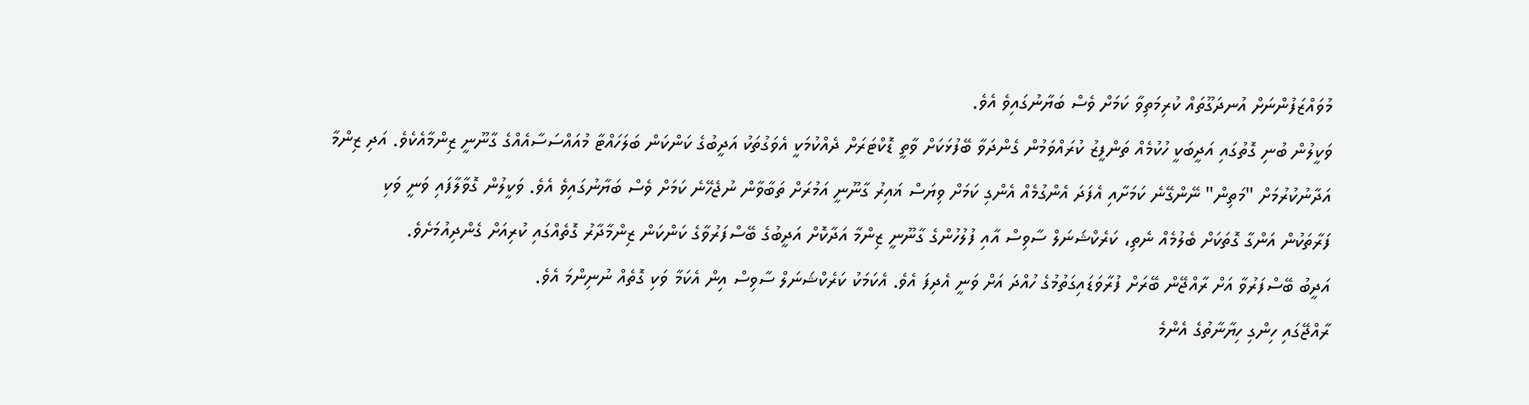މުވައްޒަފުންނަށް އުނދަގޫތައް ކުރިމަތިވާ ކަމަށް ވެސް ބަޔާނުގައިވެ އެވެ.
ވަކީލުން ބުނި ގޮތުގައި އަދީބަކީ ހުކުމެއް ތަންފީޒު ކުރައްވަމުން ގެންދަވާ ބޭފުޅަކަށް ވާތީ ޑޮކްޓަރަށް ދެއްކުމަކީ އެވަގުތަކު އަދީބުގެ ކަންކަން ބަލަހައްޓާ މުއައްސަސާއެއްގެ ގާނޫނީ ޒިންމާއެކެވެ. އަދި ޒިންމާ އަދާނުކުރުމަށް "މަތިން" ނޭންގޭނެ ކަމަށާއި އެފަދަ އެންގުމެއް އެންގި ކަމަށް ވިޔަސް ޣައިރު ގާނޫނީ އަމުރަށް ތަބާވާން ނުޖެހޭނެ ކަމަށް ވެސް ބަޔާނުގައިވެ އެވެ. ވަކީލުން ގޮވާލާފައި ވަނީ ވަކި ފަރާތަކުން އަންގާ ގޮތަކަށް ބެލުމެއް ނެތި، ކަރެކްޝަނަލް ސާވިސް އާއި ފުލުހުންގެ ގާނޫނީ ޒިންމާ އަދާކޮށް އަދީބުގެ ބޭސްފަރުވާގެ ކަންކަން ޒިންމާދާރު ގޮތެއްގައި ކުރިއަށް ގެންދިއުމަށެވެ.
އަދީބު ބޭސްފަރުވާ އަށް ރާއްޖޭން ބޭރަށް ފުރާވަޑައިގަތުމުގެ ހުއްދަ އަށް ވަނީ އެދިފަ އެވެ. އެކަމަކު ކަރެކްޝަނަލް ސާވިސް އިން އެކަމާ ވަކި ގޮތެއް ނުނިންމަ އެވެ.
ރާއްޖޭގައި ހިންގި ހިޔާނާތުގެ އެންމެ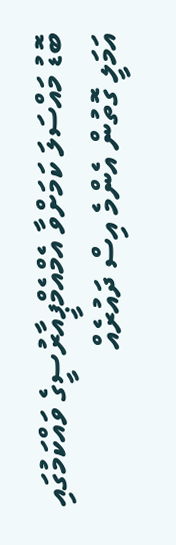ބޮޑު މައްސަލަ ކަމަށްވާ އެމްއެމްޕީއާރުސީގެ ވައްކަމުގައި އަމަލީ ގޮތުން އެންމެ އިސް ދައުރެއް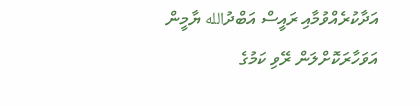އަދާކުރެއްވުމާއި ރައީސް އަބްދުالله ޔާމީން އަވަހާރަކޮށްލަން ރޭވި ކަމުގެ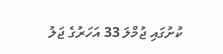ކުށުގައި ޖުމްލަ 33 އަހަރުގެ ޖަލު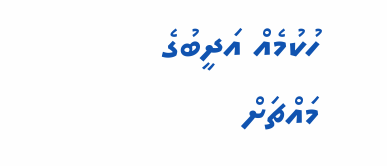ހުކުމެއް އަދީބުގެ މައްޗަށް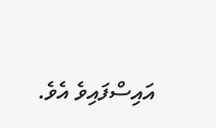އައިސްފައިވެ އެވެ.